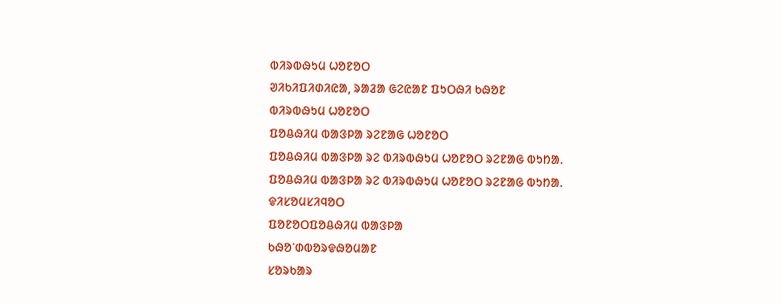ᱵᱤᱨᱵᱷᱩᱢ ᱦᱚᱱᱚᱛ
ᱣᱤᱠᱤᱯᱤᱰᱤᱭᱟ, ᱨᱟᱲᱟ ᱜᱮᱭᱟᱱ ᱯᱩᱛᱷᱤ ᱠᱷᱚᱱ
ᱵᱤᱨᱵᱷᱩᱢ ᱦᱚᱱᱚᱛ
ᱯᱚᱪᱷᱤᱢ ᱵᱟᱝᱞᱟ ᱨᱮᱱᱟᱜ ᱦᱚᱱᱚᱛ
ᱯᱚᱪᱷᱤᱢ ᱵᱟᱝᱞᱟ ᱨᱮ ᱵᱤᱨᱵᱷᱩᱢ ᱦᱚᱱᱚᱛ ᱨᱮᱱᱟᱜ ᱵᱩᱴᱟ.
ᱯᱚᱪᱷᱤᱢ ᱵᱟᱝᱞᱟ ᱨᱮ ᱵᱤᱨᱵᱷᱩᱢ ᱦᱚᱱᱚᱛ ᱨᱮᱱᱟᱜ ᱵᱩᱴᱟ.
ᱫᱤᱥᱚᱢᱥᱤᱧᱚᱛ
ᱯᱚᱱᱚᱛᱯᱚᱪᱷᱤᱢ ᱵᱟᱝᱞᱟ
ᱠᱷᱚᱸᱰᱵᱚᱨᱫᱷᱚᱢᱟᱱ
ᱥᱚᱨᱠᱟᱨ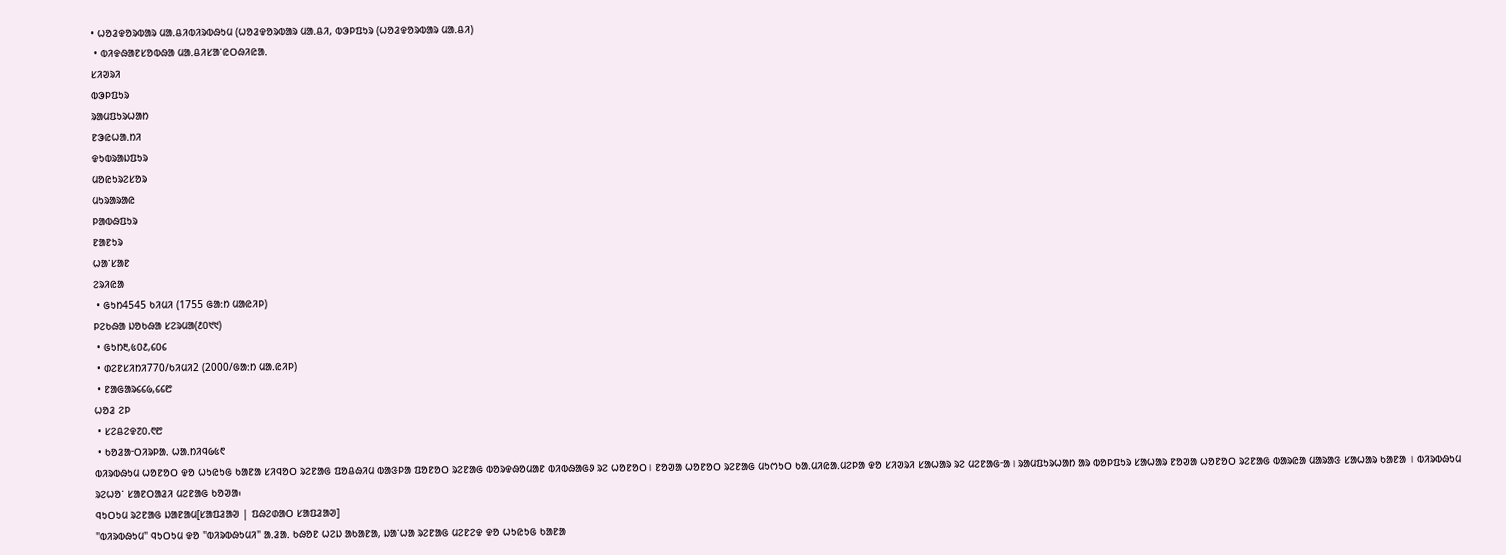• ᱦᱚᱲᱫᱚᱨᱵᱟᱨ ᱢᱟᱹᱪᱤᱵᱤᱨᱵᱷᱩᱢ (ᱦᱚᱲᱫᱚᱨᱵᱟᱨ ᱢᱟᱹᱪᱤ, ᱵᱳᱞᱯᱩᱨ (ᱦᱚᱲᱫᱚᱨᱵᱟᱨ ᱢᱟᱹᱪᱤ)
 • ᱵᱤᱫᱷᱟᱱᱥᱚᱵᱷᱟ ᱢᱟᱹᱪᱤᱥᱟᱸᱭᱛᱷᱤᱭᱟᱹ
ᱥᱤᱣᱨᱤ
ᱵᱳᱞᱯᱩᱨ
ᱨᱟᱢᱯᱩᱨᱦᱟᱴ
ᱱᱳᱭᱦᱟᱹᱴᱤ
ᱫᱩᱵᱨᱟᱡᱯᱩᱨ
ᱢᱚᱭᱩᱨᱮᱥᱚᱨ
ᱢᱩᱨᱟᱨᱟᱭ
ᱞᱟᱵᱷᱯᱩᱨ
ᱱᱟᱱᱩᱨ
ᱦᱟᱸᱥᱟᱱ
ᱮᱨᱤᱭᱟ
 • ᱜᱩᱴ4545 ᱠᱤᱢᱤ (1755 ᱜᱟᱺᱴ ᱢᱟᱭᱤᱞ)
ᱞᱮᱠᱷᱟ ᱡᱚᱠᱷᱟ ᱥᱮᱨᱢᱟ(᱒᱐᱑᱑)
 • ᱜᱩᱴ᱓,᱕᱐᱒,᱔᱐᱔
 • ᱰᱮᱱᱥᱤᱴᱤ770/ᱠᱤᱢᱤ2 (2000/ᱜᱟᱺᱴ ᱢᱟᱹᱭᱤᱞ)
 • ᱱᱟᱜᱟᱨ᱔᱔᱙,᱔᱔᱘
ᱦᱚᱲ ᱮᱞ
 • ᱥᱮᱪᱮᱫ᱗᱐.᱖᱘
 • ᱠᱚᱲᱟᱼᱛᱤᱨᱞᱟᱹ ᱦᱟᱹᱴᱤᱧ᱙᱕᱖
ᱵᱤᱨᱵᱷᱩᱢ ᱦᱚᱱᱚᱛ ᱫᱚ ᱦᱩᱭᱩᱜ ᱠᱟᱱᱟ ᱥᱤᱧᱚᱛ ᱨᱮᱱᱟᱜ ᱯᱚᱪᱷᱤᱢ ᱵᱟᱝᱞᱟ ᱯᱚᱱᱚᱛ ᱨᱮᱱᱟᱜ ᱵᱚᱨᱫᱷᱚᱢᱟᱱ ᱵᱤᱵᱷᱟᱜᱽ ᱨᱮ ᱦᱚᱱᱚᱛ। ᱱᱚᱣᱟ ᱦᱚᱱᱚᱛ ᱨᱮᱱᱟᱜ ᱢᱩᱬᱩᱛ ᱠᱟᱹᱢᱤᱭᱟᱹᱢᱮᱞᱟ ᱫᱚ ᱥᱤᱣᱨᱤ ᱥᱟᱦᱟᱨ ᱨᱮ ᱢᱮᱱᱟᱜᱼᱟ। ᱨᱟᱢᱯᱩᱨᱦᱟᱴ ᱟᱨ ᱵᱚᱞᱯᱩᱨ ᱥᱟᱦᱟᱨ ᱱᱚᱣᱟ ᱦᱚᱱᱚᱛ ᱨᱮᱱᱟᱜ ᱵᱟᱨᱭᱟ ᱢᱟᱨᱟᱝ ᱥᱟᱦᱟᱨ ᱠᱟᱱᱟ । ᱵᱤᱨᱵᱷᱩᱢ ᱨᱮᱦᱚᱸ ᱥᱟᱱᱛᱟᱲᱤ ᱢᱮᱱᱟᱜ ᱠᱚᱣᱟ᱾
ᱧᱩᱛᱩᱢ ᱨᱮᱱᱟᱜ ᱡᱟᱱᱟᱢ[ᱥᱟᱯᱲᱟᱣ | ᱯᱷᱮᱰᱟᱛ ᱥᱟᱯᱲᱟᱣ]
"ᱵᱤᱨᱵᱷᱩᱢ" ᱧᱩᱛᱩᱢ ᱫᱚ "ᱵᱤᱨᱵᱷᱩᱢᱤ" ᱟᱹᱲᱟᱹ ᱠᱷᱚᱱ ᱦᱮᱡ ᱟᱠᱟᱱᱟ, ᱡᱟᱸᱦᱟ ᱨᱮᱱᱟᱜ ᱢᱮᱱᱮᱫ ᱫᱚ ᱦᱩᱭᱩᱜ ᱠᱟᱱᱟ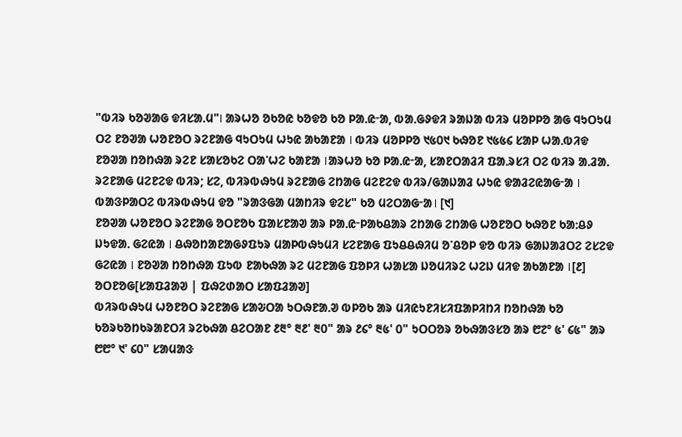"ᱵᱤᱨ ᱠᱚᱣᱟᱜ ᱫᱤᱥᱟᱹᱢ"। ᱟᱨᱦᱚ ᱚᱠᱚᱭ ᱠᱚᱫᱚ ᱠᱚ ᱞᱟᱹᱭᱼᱟ, ᱵᱟᱹᱜᱽᱫᱤ ᱨᱟᱡᱟ ᱵᱤᱨ ᱢᱚᱞᱞᱚ ᱟᱜ ᱧᱩᱛᱩᱢ ᱛᱮ ᱱᱚᱣᱟ ᱦᱚᱱᱚᱛ ᱨᱮᱱᱟᱜ ᱧᱩᱛᱩᱢ ᱦᱩᱭ ᱟᱠᱟᱱᱟ । ᱵᱤᱨ ᱢᱚᱞᱞᱚ ᱑᱕᱐᱑ ᱠᱷᱚᱱ ᱑᱕᱕᱔ ᱥᱟᱞ ᱦᱟᱹᱵᱤᱫ ᱱᱚᱣᱟ ᱴᱚᱴᱷᱟ ᱨᱮᱱ ᱥᱟᱥᱚᱠᱮ ᱛᱟᱸᱦᱮ ᱠᱟᱱᱟ ।ᱟᱨᱦᱚ ᱠᱚ ᱞᱟᱹᱭᱼᱟ, ᱥᱟᱱᱛᱟᱲᱤ ᱯᱟᱹᱨᱥᱤ ᱛᱮ ᱵᱤᱨ ᱟᱹᱲᱟᱹ ᱨᱮᱱᱟᱜ ᱢᱮᱱᱮᱫ ᱵᱤᱨ; ᱥᱮ, ᱵᱤᱨᱵᱷᱩᱢ ᱨᱮᱱᱟᱜ ᱮᱴᱟᱜ ᱢᱮᱱᱮᱫ ᱵᱤᱨ/ᱜᱟᱡᱟᱲ ᱦᱩᱭ ᱫᱟᱲᱮᱭᱟᱜᱼᱟ ।
ᱵᱟᱝᱞᱟᱛᱮ ᱵᱤᱨᱵᱷᱩᱢ ᱫᱚ "ᱨᱟᱝᱜᱟ ᱢᱟᱴᱤᱨ ᱫᱮᱥ" ᱠᱚ ᱢᱮᱛᱟᱜᱼᱟ। [᱑]
ᱱᱚᱣᱟ ᱦᱚᱱᱚᱛ ᱨᱮᱱᱟᱜ ᱚᱛᱱᱚᱠ ᱯᱟᱥᱱᱟᱣ ᱟᱨ ᱞᱟᱹᱭᱼᱞᱟᱠᱪᱟᱨ ᱮᱴᱟᱜ ᱮᱴᱟᱜ ᱦᱚᱱᱚᱛ ᱠᱷᱚᱱ ᱠᱟᱺᱪᱽ ᱡᱩᱫᱟᱹ ᱜᱮᱭᱟ । ᱪᱷᱚᱴᱟᱱᱟᱜᱽᱯᱩᱨ ᱢᱟᱞᱵᱷᱩᱢᱤ ᱥᱮᱱᱟᱜ ᱯᱩᱪᱪᱷᱤᱢ ᱚᱸᱪᱚᱞ ᱫᱚ ᱵᱤᱨ ᱜᱟᱡᱟᱲᱛᱮ ᱮᱥᱮᱫ ᱜᱮᱭᱟ । ᱱᱚᱣᱟ ᱴᱚᱴᱷᱟ ᱯᱩᱵ ᱱᱟᱠᱷᱟ ᱨᱮ ᱢᱮᱱᱟᱜ ᱯᱚᱞᱤ ᱦᱟᱥᱟ ᱡᱚᱢᱤᱨᱮ ᱦᱮᱡ ᱢᱤᱫ ᱟᱠᱟᱱᱟ ।[᱒]
ᱚᱛᱱᱚᱜ[ᱥᱟᱯᱲᱟᱣ | ᱯᱷᱮᱰᱟᱛ ᱥᱟᱯᱲᱟᱣ]
ᱵᱤᱨᱵᱷᱩᱢ ᱦᱚᱱᱚᱛ ᱨᱮᱱᱟᱜ ᱥᱟᱶᱛᱟ ᱩᱛᱷᱱᱟᱹᱣ ᱵᱞᱚᱠ ᱟᱨ ᱢᱤᱭᱩᱱᱤᱥᱤᱯᱟᱞᱤᱴᱤ ᱴᱚᱴᱷᱟ ᱠᱚ
ᱠᱚᱨᱠᱚᱴᱠᱨᱟᱱᱛᱤ ᱨᱮᱠᱷᱟ ᱪᱮᱛᱟᱱ ᱒᱓° ᱓᱒' ᱓᱐" ᱟᱨ ᱒᱔° ᱓᱕' ᱐" ᱩᱛᱛᱚᱨ ᱚᱠᱷᱟᱝᱥᱚ ᱟᱨ ᱘᱗° ᱕' ᱔᱕" ᱟᱨ ᱘᱘° ᱑' ᱔᱐" ᱥᱟᱢᱟᱝ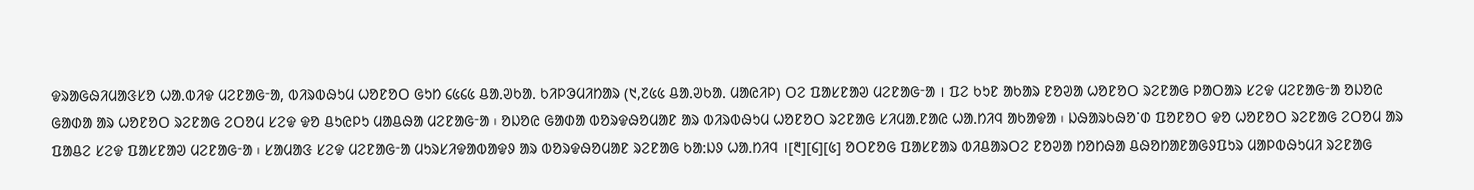ᱫᱨᱟᱜᱷᱤᱢᱟᱝᱥᱚ ᱦᱟᱹᱵᱤᱫ ᱢᱮᱱᱟᱜᱼᱟ, ᱵᱤᱨᱵᱷᱩᱢ ᱦᱚᱱᱚᱛ ᱜᱩᱴ ᱔᱕᱔᱕ ᱪᱟᱹᱣᱠᱟᱹ ᱠᱤᱞᱳᱢᱤᱴᱟᱨ (᱑,᱗᱕᱕ ᱪᱟᱹᱣᱠᱟᱹ ᱢᱟᱭᱤᱞ) ᱛᱮ ᱯᱟᱥᱱᱟᱣ ᱢᱮᱱᱟᱜᱼᱟ । ᱯᱮ ᱠᱩᱱ ᱟᱠᱟᱨ ᱱᱚᱣᱟ ᱦᱚᱱᱚᱛ ᱨᱮᱱᱟᱜ ᱞᱟᱛᱟᱨ ᱥᱮᱫ ᱢᱮᱱᱟᱜᱼᱟ ᱚᱡᱚᱭ ᱜᱟᱰᱟ ᱟᱨ ᱦᱚᱱᱚᱛ ᱨᱮᱱᱟᱜ ᱮᱛᱚᱢ ᱥᱮᱫ ᱫᱚ ᱪᱩᱭᱞᱩ ᱢᱟᱪᱷᱟ ᱢᱮᱱᱟᱜᱼᱟ ᱾ ᱚᱡᱚᱭ ᱜᱟᱰᱟ ᱵᱚᱨᱫᱷᱚᱢᱟᱱ ᱟᱨ ᱵᱤᱨᱵᱷᱩᱢ ᱦᱚᱱᱚᱛ ᱨᱮᱱᱟᱜ ᱥᱤᱢᱟᱹᱱᱟᱭ ᱦᱟᱹᱴᱤᱧ ᱟᱠᱟᱫᱟ ᱾ ᱡᱷᱟᱨᱠᱷᱚᱸᱰ ᱯᱚᱱᱚᱛ ᱫᱚ ᱦᱚᱱᱚᱛ ᱨᱮᱱᱟᱜ ᱮᱛᱚᱢ ᱟᱨ ᱯᱟᱪᱮ ᱥᱮᱫ ᱯᱟᱥᱱᱟᱣ ᱢᱮᱱᱟᱜᱼᱟ ᱾ ᱥᱟᱢᱟᱝ ᱥᱮᱫ ᱢᱮᱱᱟᱜᱼᱟ ᱢᱩᱨᱥᱤᱫᱟᱵᱟᱫᱽ ᱟᱨ ᱵᱚᱨᱫᱷᱚᱢᱟᱱ ᱨᱮᱱᱟᱜ ᱠᱟᱺᱡᱽ ᱦᱟᱹᱴᱤᱧ ।[᱓][᱔][᱕] ᱚᱛᱱᱚᱜ ᱯᱟᱥᱱᱟᱨ ᱵᱤᱪᱟᱨᱛᱮ ᱱᱚᱣᱟ ᱴᱚᱴᱷᱟ ᱪᱷᱚᱴᱟᱱᱟᱜᱽᱯᱩᱨ ᱢᱟᱞᱵᱷᱩᱢᱤ ᱨᱮᱱᱟᱜ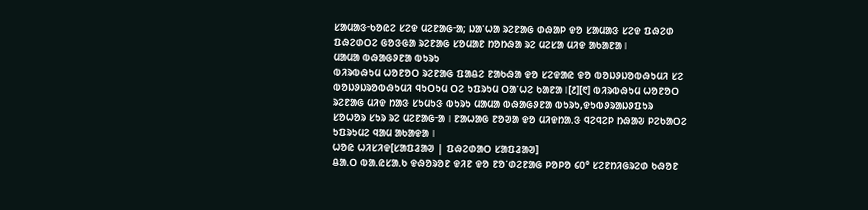ᱥᱟᱢᱟᱝᱼᱠᱚᱭᱮ ᱥᱮᱫ ᱢᱮᱱᱟᱜᱼᱟ; ᱡᱟᱸᱦᱟ ᱨᱮᱱᱟᱜ ᱰᱷᱟᱞ ᱫᱚ ᱥᱟᱢᱟᱝ ᱥᱮᱫ ᱯᱷᱮᱰ ᱯᱷᱮᱰᱛᱮ ᱜᱚᱝᱜᱟ ᱨᱮᱱᱟᱜ ᱥᱚᱢᱟᱱ ᱴᱚᱴᱷᱟ ᱨᱮ ᱢᱮᱥᱟ ᱢᱤᱫ ᱟᱠᱟᱱᱟ।
ᱢᱟᱢᱟ ᱵᱷᱟᱜᱽᱱᱟ ᱵᱩᱨᱩ
ᱵᱤᱨᱵᱷᱩᱢ ᱦᱚᱱᱚᱛ ᱨᱮᱱᱟᱜ ᱯᱟᱪᱮ ᱱᱟᱠᱷᱟ ᱫᱚ ᱥᱮᱫᱟᱭ ᱫᱚ ᱵᱚᱡᱽᱡᱚᱵᱷᱩᱢᱤ ᱥᱮ ᱵᱚᱡᱽᱡᱨᱚᱵᱷᱩᱢᱤ ᱧᱩᱛᱩᱢ ᱛᱮ ᱩᱯᱨᱩᱢ ᱛᱟᱸᱦᱮ ᱠᱟᱱᱟ।[᱒][᱖] ᱵᱤᱨᱵᱷᱩᱢ ᱦᱚᱱᱚᱛ ᱨᱮᱱᱟᱜ ᱢᱤᱫ ᱴᱟᱝ ᱥᱩᱢᱩᱝ ᱵᱩᱨᱩ ᱢᱟᱢᱟ ᱵᱷᱟᱜᱽᱱᱟ ᱵᱩᱨᱩ,ᱫᱩᱵᱽᱨᱟᱡᱽᱯᱩᱨ ᱥᱚᱦᱚᱨ ᱥᱩᱨ ᱨᱮ ᱢᱮᱱᱟᱜᱼᱟ । ᱱᱟᱦᱟᱜ ᱱᱚᱣᱟ ᱫᱚ ᱢᱤᱫᱴᱟᱹᱝ ᱧᱮᱧᱮᱞ ᱴᱷᱟᱶ ᱞᱮᱠᱟᱛᱮ ᱩᱯᱨᱩᱢᱮ ᱧᱟᱢ ᱟᱠᱟᱫᱟ ।
ᱦᱚᱭ ᱦᱤᱥᱤᱫ[ᱥᱟᱯᱲᱟᱣ | ᱯᱷᱮᱰᱟᱛ ᱥᱟᱯᱲᱟᱣ]
ᱪᱟᱹᱛ ᱵᱟᱹᱭᱥᱟᱹᱠ ᱫᱷᱚᱨᱚᱱ ᱫᱤᱱ ᱫᱚ ᱱᱚᱸᱰᱮᱱᱟᱜ ᱞᱚᱞᱚ ᱔᱐° ᱥᱮᱱᱴᱤᱜᱨᱮᱰ ᱠᱷᱚᱱ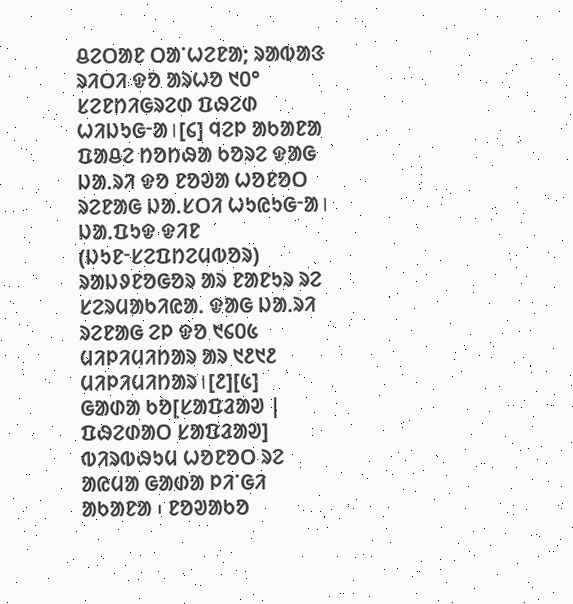ᱪᱮᱛᱟᱱ ᱛᱟᱸᱦᱮᱱᱟ; ᱨᱟᱵᱟᱝ ᱨᱤᱛᱤ ᱫᱚ ᱟᱨᱦᱚ ᱑᱐° ᱥᱮᱱᱴᱤᱜᱨᱮᱰ ᱯᱷᱮᱰ ᱦᱤᱡᱩᱜᱼᱟ।[᱔] ᱧᱮᱞ ᱟᱠᱟᱱᱟ ᱯᱟᱪᱮ ᱴᱚᱴᱷᱟ ᱠᱚᱨᱮ ᱫᱟᱜ ᱡᱟᱹᱨᱤ ᱫᱚ ᱱᱚᱣᱟ ᱦᱚᱱᱚᱛ ᱨᱮᱱᱟᱜ ᱡᱟᱹᱥᱛᱤ ᱦᱩᱭᱩᱜᱼᱟ। ᱡᱟᱹᱯᱩᱫ ᱫᱤᱱ (ᱡᱩᱱᱼᱥᱮᱯᱴᱮᱢᱵᱚᱨ) ᱨᱟᱡᱽᱱᱚᱜᱚᱨ ᱟᱨ ᱱᱟᱱᱩᱨ ᱨᱮ ᱥᱮᱨᱢᱟᱠᱤᱭᱟᱹ ᱫᱟᱜ ᱡᱟᱹᱨᱤ ᱨᱮᱱᱟᱜ ᱮᱞ ᱫᱚ ᱑᱔᱐᱕ ᱢᱤᱞᱤᱢᱤᱴᱟᱨ ᱟᱨ ᱑᱒᱑᱒ ᱢᱤᱞᱤᱢᱤᱴᱟᱨ।[᱒][᱕]
ᱜᱟᱰᱟ ᱠᱚ[ᱥᱟᱯᱲᱟᱣ | ᱯᱷᱮᱰᱟᱛ ᱥᱟᱯᱲᱟᱣ]
ᱵᱤᱨᱵᱷᱩᱢ ᱦᱚᱱᱚᱛ ᱨᱮ ᱟᱭᱢᱟ ᱜᱟᱰᱟ ᱞᱤᱸᱜᱤ ᱟᱠᱟᱱᱟ ᱾ ᱱᱚᱣᱟᱠᱚ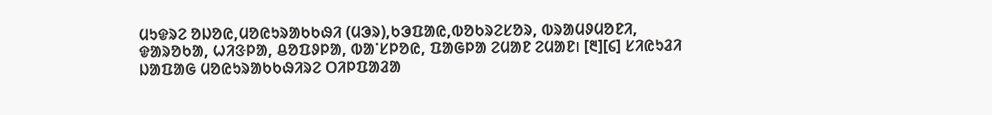ᱢᱩᱫᱨᱮ ᱚᱡᱚᱭ,ᱢᱚᱭᱩᱨᱟᱠᱠᱷᱤ (ᱢᱳᱨ),ᱠᱳᱯᱟᱭ,ᱵᱚᱠᱨᱮᱥᱚᱨ, ᱵᱨᱟᱢᱽᱢᱚᱱᱤ, ᱫᱟᱨᱚᱠᱟ, ᱦᱤᱝᱞᱟ, ᱪᱚᱯᱽᱞᱟ, ᱵᱟᱸᱥᱞᱚᱭ, ᱯᱟᱜᱞᱟ ᱮᱢᱟᱱ ᱮᱢᱟᱱ। [᱓][᱔] ᱥᱤᱭᱩᱲᱤ ᱡᱟᱯᱟᱜ ᱢᱚᱭᱩᱨᱟᱠᱠᱷᱤᱨᱮ ᱛᱤᱞᱯᱟᱲᱟ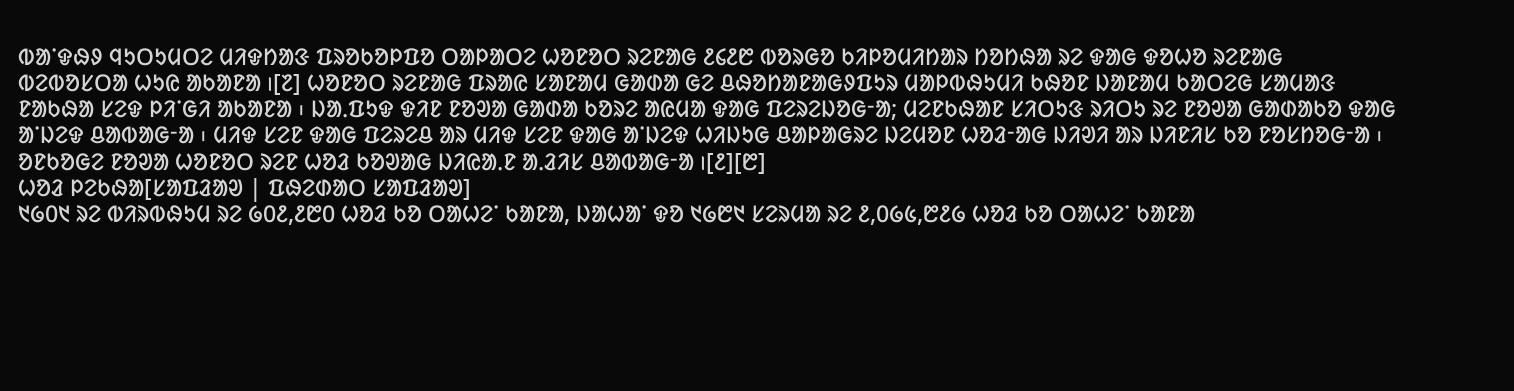ᱵᱟᱸᱫᱷᱽ ᱧᱩᱛᱩᱢᱛᱮ ᱢᱤᱫᱴᱟᱝ ᱯᱨᱚᱠᱚᱞᱯᱚ ᱛᱟᱞᱟᱛᱮ ᱦᱚᱱᱚᱛ ᱨᱮᱱᱟᱜ ᱒᱔᱒᱘ ᱵᱚᱨᱜᱚ ᱠᱤᱞᱚᱢᱤᱴᱟᱨ ᱴᱚᱴᱷᱟ ᱨᱮ ᱫᱟᱜ ᱫᱚᱦᱚ ᱨᱮᱱᱟᱜ ᱵᱮᱵᱚᱥᱛᱟ ᱦᱩᱭ ᱟᱠᱟᱱᱟ ।[᱗] ᱦᱚᱱᱚᱛ ᱨᱮᱱᱟᱜ ᱯᱨᱟᱭ ᱥᱟᱱᱟᱢ ᱜᱟᱰᱟ ᱜᱮ ᱪᱷᱚᱴᱟᱱᱟᱜᱽᱯᱩᱨ ᱢᱟᱞᱵᱷᱩᱢᱤ ᱠᱷᱚᱱ ᱡᱟᱱᱟᱢ ᱠᱟᱛᱮᱜ ᱥᱟᱢᱟᱝ ᱱᱟᱠᱷᱟ ᱥᱮᱫ ᱞᱤᱸᱜᱤ ᱟᱠᱟᱱᱟ ᱾ ᱡᱟᱹᱯᱩᱫ ᱫᱤᱱ ᱱᱚᱣᱟ ᱜᱟᱰᱟ ᱠᱚᱨᱮ ᱟᱭᱢᱟ ᱫᱟᱜ ᱯᱮᱨᱮᱡᱚᱜᱼᱟ; ᱢᱮᱱᱠᱷᱟᱱ ᱥᱤᱛᱩᱝ ᱨᱤᱛᱩ ᱨᱮ ᱱᱚᱣᱟ ᱜᱟᱰᱟᱠᱚ ᱫᱟᱜ ᱟᱸᱡᱮᱫ ᱪᱟᱵᱟᱜᱼᱟ ᱾ ᱢᱤᱫ ᱥᱮᱱ ᱫᱟᱜ ᱯᱮᱨᱮᱪ ᱟᱨ ᱢᱤᱫ ᱥᱮᱱ ᱫᱟᱜ ᱟᱸᱡᱮᱫ ᱦᱤᱡᱩᱜ ᱪᱟᱞᱟᱜᱨᱮ ᱡᱮᱢᱚᱱ ᱦᱚᱲᱼᱟᱜ ᱡᱤᱣᱤ ᱟᱨ ᱡᱤᱱᱤᱥ ᱠᱚ ᱱᱚᱥᱴᱚᱜᱼᱟ ᱾ ᱚᱱᱠᱚᱜᱮ ᱱᱚᱣᱟ ᱦᱚᱱᱚᱛ ᱨᱮᱱ ᱦᱚᱲ ᱠᱚᱣᱟᱜ ᱡᱤᱭᱟᱹᱱ ᱟᱹᱲᱤᱥ ᱪᱟᱵᱟᱜᱼᱟ ।[᱒][᱘]
ᱦᱚᱲ ᱞᱮᱠᱷᱟ[ᱥᱟᱯᱲᱟᱣ | ᱯᱷᱮᱰᱟᱛ ᱥᱟᱯᱲᱟᱣ]
᱑᱙᱐᱑ ᱨᱮ ᱵᱤᱨᱵᱷᱩᱢ ᱨᱮ ᱙᱐᱒,᱒᱘᱐ ᱦᱚᱲ ᱠᱚ ᱛᱟᱦᱮᱸ ᱠᱟᱱᱟ, ᱡᱟᱦᱟᱸ ᱫᱚ ᱑᱙᱘᱑ ᱥᱮᱨᱢᱟ ᱨᱮ ᱒,᱐᱙᱕,᱘᱒᱙ ᱦᱚᱲ ᱠᱚ ᱛᱟᱦᱮᱸ ᱠᱟᱱᱟ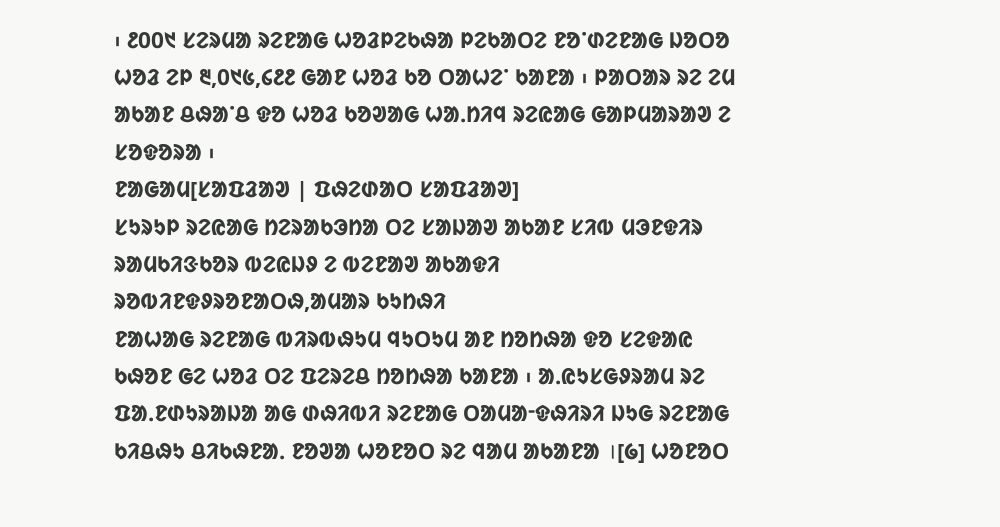᱾ ᱒᱐᱐᱑ ᱥᱮᱨᱢᱟ ᱨᱮᱱᱟᱜ ᱦᱚᱲᱞᱮᱠᱷᱟ ᱞᱮᱠᱟᱛᱮ ᱱᱚᱸᱰᱮᱱᱟᱜ ᱡᱚᱛᱚ ᱦᱚᱲ ᱮᱞ ᱓,᱐᱑᱕,᱔᱒᱒ ᱜᱟᱱ ᱦᱚᱲ ᱠᱚ ᱛᱟᱦᱮᱸ ᱠᱟᱱᱟ ᱾ ᱞᱟᱛᱟᱨ ᱨᱮ ᱮᱢ ᱟᱠᱟᱱ ᱪᱷᱟᱸᱪ ᱫᱚ ᱦᱚᱲ ᱠᱚᱣᱟᱜ ᱦᱟᱹᱴᱤᱧ ᱨᱮᱭᱟᱜ ᱜᱟᱞᱢᱟᱨᱟᱣ ᱮ ᱥᱚᱫᱚᱨᱟ ᱾
ᱱᱟᱜᱟᱢ[ᱥᱟᱯᱲᱟᱣ | ᱯᱷᱮᱰᱟᱛ ᱥᱟᱯᱲᱟᱣ]
ᱥᱩᱨᱩᱞ ᱨᱮᱭᱟᱜ ᱴᱮᱨᱟᱠᱳᱴᱟ ᱛᱮ ᱥᱟᱡᱟᱣ ᱟᱠᱟᱱ ᱥᱤᱵ ᱢᱳᱱᱫᱤᱨ
ᱨᱟᱢᱠᱤᱝᱠᱚᱨ ᱵᱮᱭᱡᱽ ᱮ ᱵᱮᱱᱟᱣ ᱟᱠᱟᱫᱤ ᱨᱚᱵᱤᱱᱫᱽᱨᱚᱱᱟᱛᱷ,ᱟᱢᱟᱨ ᱠᱩᱴᱷᱤ
ᱱᱟᱦᱟᱜ ᱨᱮᱱᱟᱜ ᱵᱤᱨᱵᱷᱩᱢ ᱧᱩᱛᱩᱢ ᱟᱱ ᱴᱚᱴᱷᱟ ᱫᱚ ᱥᱮᱫᱟᱭ ᱠᱷᱚᱱ ᱜᱮ ᱦᱚᱲ ᱛᱮ ᱯᱮᱨᱮᱪ ᱴᱚᱴᱷᱟ ᱠᱟᱱᱟ ᱾ ᱟᱹᱭᱩᱥᱜᱽᱨᱟᱢ ᱨᱮ ᱯᱟᱹᱱᱰᱩᱨᱟᱡᱟ ᱟᱜ ᱰᱷᱤᱵᱤ ᱨᱮᱱᱟᱜ ᱛᱟᱢᱟᱼᱫᱷᱤᱨᱤ ᱡᱩᱜ ᱨᱮᱱᱟᱜ ᱠᱤᱪᱷᱩ ᱪᱤᱠᱷᱱᱟᱹ ᱱᱚᱣᱟ ᱦᱚᱱᱚᱛ ᱨᱮ ᱧᱟᱢ ᱟᱠᱟᱱᱟ ।[᱙] ᱦᱚᱱᱚᱛ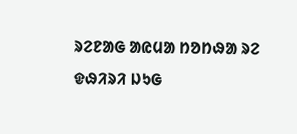ᱨᱮᱱᱟᱜ ᱟᱭᱢᱟ ᱴᱚᱴᱷᱟ ᱨᱮ ᱫᱷᱤᱨᱤ ᱡᱩᱜ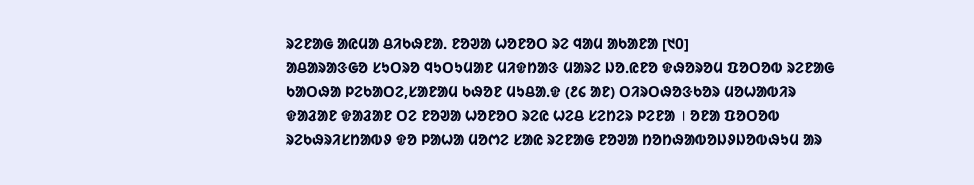ᱨᱮᱱᱟᱜ ᱟᱭᱢᱟ ᱪᱤᱠᱷᱱᱟᱹ ᱱᱚᱣᱟ ᱦᱚᱱᱚᱛ ᱨᱮ ᱧᱟᱢ ᱟᱠᱟᱱᱟ [᱑᱐]
ᱟᱪᱟᱨᱟᱝᱜᱚ ᱥᱩᱛᱨᱚ ᱧᱩᱛᱩᱢᱟᱱ ᱢᱤᱫᱴᱟᱝ ᱢᱟᱨᱮ ᱡᱚᱹᱭᱱᱚ ᱫᱷᱚᱨᱚᱢ ᱯᱚᱛᱚᱵ ᱨᱮᱱᱟᱜ ᱠᱟᱛᱷᱟ ᱞᱮᱠᱟᱛᱮ,ᱥᱟᱱᱟᱢ ᱠᱷᱚᱱ ᱢᱩᱪᱟᱹᱫ (᱒᱔ ᱟᱱ) ᱛᱤᱨᱛᱷᱚᱝᱠᱚᱨ ᱢᱚᱦᱟᱵᱤᱨ ᱫᱟᱲᱟᱱ ᱫᱟᱲᱟᱱ ᱛᱮ ᱱᱚᱣᱟ ᱦᱚᱱᱚᱛ ᱨᱮᱭ ᱦᱮᱪ ᱥᱮᱴᱮᱨ ᱞᱮᱱᱟ । ᱚᱱᱟ ᱯᱚᱛᱚᱵ ᱨᱮᱠᱷᱨᱤᱥᱴᱟᱵᱽ ᱫᱚ ᱞᱟᱦᱟ ᱢᱚᱬᱮ ᱥᱟᱭ ᱨᱮᱱᱟᱜ ᱱᱚᱣᱟ ᱴᱚᱴᱷᱟᱵᱚᱡᱽᱡᱚᱵᱷᱩᱢ ᱟᱨ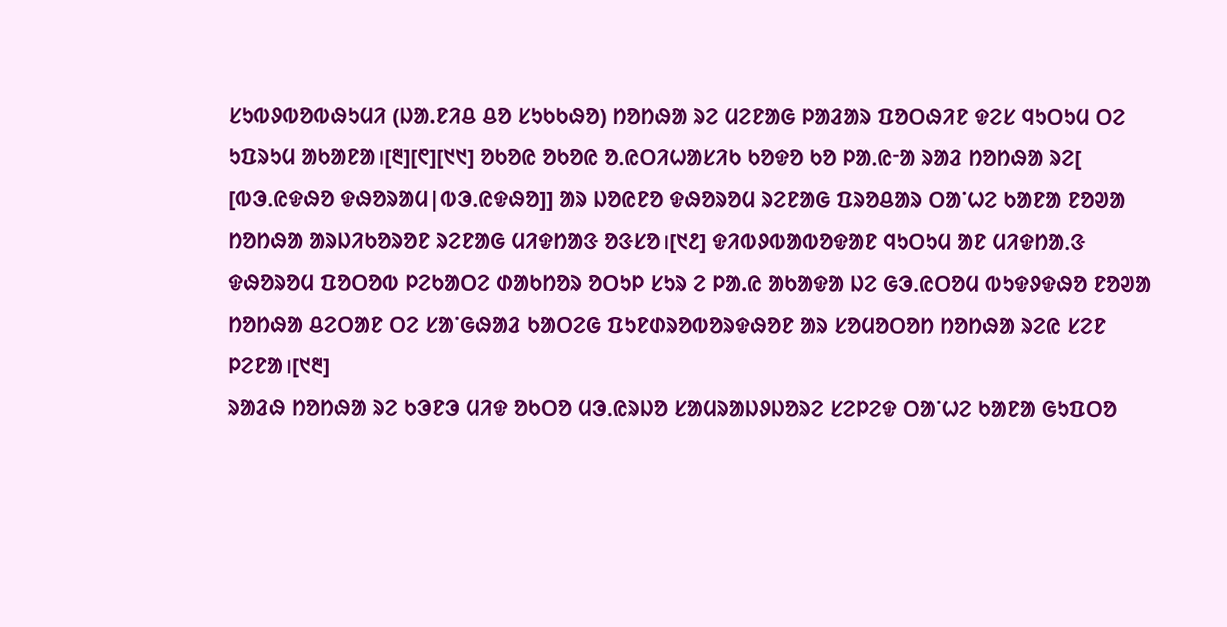ᱥᱩᱵᱽᱵᱚᱵᱷᱩᱢᱤ (ᱡᱟ.ᱱᱤᱪ ᱪᱚ ᱥᱩᱠᱠᱷᱚ) ᱴᱚᱴᱷᱟ ᱨᱮ ᱢᱮᱱᱟᱜ ᱞᱟᱲᱟᱨ ᱯᱚᱛᱷᱤᱱ ᱫᱮᱥ ᱧᱩᱛᱩᱢ ᱛᱮ ᱩᱯᱨᱩᱢ ᱟᱠᱟᱱᱟ।[᱓][᱖][᱑᱑] ᱚᱠᱚᱭ ᱚᱠᱚᱭ ᱚᱹᱭᱛᱤᱦᱟᱥᱤᱠ ᱠᱚᱫᱚ ᱠᱚ ᱞᱟᱹᱭᱼᱟ ᱨᱟᱲ ᱴᱚᱴᱷᱟ ᱨᱮ[ [ᱵᱳᱹᱭᱫᱷᱚ ᱫᱷᱚᱨᱟᱢ|ᱵᱳᱹᱭᱫᱷᱚ]] ᱟᱨ ᱡᱚᱭᱱᱚ ᱫᱷᱚᱨᱚᱢ ᱨᱮᱱᱟᱜ ᱯᱨᱚᱪᱟᱨ ᱛᱟᱸᱦᱮ ᱠᱟᱱᱟ ᱱᱚᱣᱟ ᱴᱚᱴᱷᱟ ᱟᱨᱡᱤᱠᱚᱨᱚᱱ ᱨᱮᱱᱟᱜ ᱢᱤᱫᱴᱟᱝ ᱚᱝᱥᱚ।[᱑᱒] ᱫᱤᱵᱽᱵᱟᱵᱚᱫᱟᱱ ᱧᱩᱛᱩᱢ ᱟᱱ ᱢᱤᱫᱴᱟᱹᱝ ᱫᱷᱚᱨᱚᱢ ᱯᱚᱛᱚᱵ ᱞᱮᱠᱟᱛᱮ ᱰᱟᱠᱴᱚᱨ ᱚᱛᱩᱞ ᱥᱩᱨ ᱮ ᱞᱟ.ᱭ ᱟᱠᱟᱫᱟ ᱡᱮ ᱜᱳᱹᱭᱛᱚᱢ ᱵᱩᱫᱽᱫᱷᱚ ᱱᱚᱣᱟ ᱴᱚᱴᱷᱟ ᱪᱮᱛᱟᱱ ᱛᱮ ᱥᱟᱸᱜᱷᱟᱲ ᱠᱟᱛᱮᱜ ᱯᱩᱱᱰᱨᱚᱵᱚᱨᱫᱷᱚᱱ ᱟᱨ ᱥᱚᱢᱚᱛᱚᱴ ᱴᱚᱴᱷᱟ ᱨᱮᱭ ᱥᱮᱱ ᱞᱮᱱᱟ।[᱑᱓]
ᱨᱟᱲᱷ ᱴᱚᱴᱷᱟ ᱨᱮ ᱠᱳᱱᱳ ᱢᱤᱫ ᱚᱠᱛᱚ ᱢᱳᱹᱭᱨᱡᱚ ᱥᱟᱢᱨᱟᱡᱽᱡᱚᱨᱮ ᱥᱮᱞᱮᱫ ᱛᱟᱸᱦᱮ ᱠᱟᱱᱟ ᱜᱩᱯᱛᱚ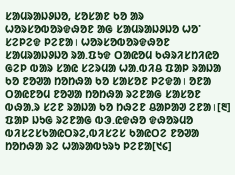ᱥᱟᱢᱨᱟᱡᱽᱡᱚ, ᱥᱚᱥᱟᱱ ᱠᱚ ᱟᱨ ᱦᱚᱨᱥᱚᱵᱚᱨᱫᱷᱚᱱ ᱟᱜ ᱥᱟᱢᱨᱟᱡᱽᱡᱚ ᱦᱚᱸ ᱥᱮᱞᱮᱫ ᱞᱮᱱᱟ। ᱦᱚᱨᱥᱚᱵᱚᱨᱫᱷᱚᱱ ᱥᱟᱢᱨᱟᱡᱽᱡᱚ ᱨᱟ.ᱯᱩᱫ ᱛᱟᱭᱚᱢ ᱠᱷᱨᱤᱥᱴᱤᱭᱚ ᱜᱮᱞ ᱵᱟᱨ ᱥᱟᱭ ᱥᱮᱨᱢᱟ ᱦᱟ.ᱵᱤᱪ ᱯᱟᱞ ᱨᱟᱡᱟ ᱠᱚ ᱱᱚᱣᱟ ᱴᱚᱴᱷᱟ ᱠᱚ ᱥᱟᱥᱚᱱ ᱞᱮᱫᱟ। ᱚᱱᱟ ᱛᱟᱭᱱᱚᱢ ᱱᱚᱣᱟ ᱴᱚᱴᱷᱟ ᱨᱮᱱᱟᱜ ᱥᱟᱥᱚᱱ ᱵᱷᱟᱹᱨ ᱥᱮᱱ ᱨᱟᱡᱟ ᱠᱚ ᱴᱷᱮᱱ ᱪᱟᱞᱟᱣ ᱮᱱᱟ।[᱓] ᱯᱟᱞ ᱡᱩᱜ ᱨᱮᱱᱟᱜ ᱵᱳ.ᱭᱫᱷᱚ ᱫᱷᱚᱨᱢᱚ ᱵᱤᱥᱮᱥᱠᱟᱭᱛᱨᱮ,ᱵᱤᱥᱮᱥ ᱠᱟᱭᱛᱮ ᱱᱚᱣᱟ ᱴᱚᱴᱷᱟ ᱨᱮ ᱦᱟᱨᱟᱵᱩᱨᱩ ᱞᱮᱱᱟ[᱑᱔]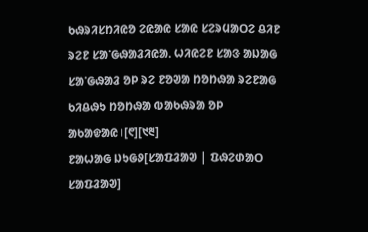ᱠᱷᱨᱤᱥᱴᱤᱭᱚ ᱮᱭᱟᱭ ᱥᱟᱭ ᱥᱮᱨᱢᱟᱛᱮ ᱪᱤᱱ ᱨᱮᱱ ᱥᱟᱸᱜᱷᱟᱲᱤᱭᱟᱹ ᱦᱤᱭᱮᱱ ᱥᱟᱝ ᱟᱡᱟᱜ ᱥᱟᱸᱜᱷᱟᱲ ᱚᱞ ᱨᱮ ᱱᱚᱣᱟ ᱴᱚᱴᱷᱟ ᱨᱮᱱᱟᱜ ᱠᱤᱪᱷᱩ ᱴᱚᱴᱷᱟ ᱵᱟᱠᱷᱨᱟ ᱚᱞ ᱟᱠᱟᱫᱟᱭ।[᱖][᱑᱓]
ᱱᱟᱦᱟᱜ ᱡᱩᱜᱽ[ᱥᱟᱯᱲᱟᱣ | ᱯᱷᱮᱰᱟᱛ ᱥᱟᱯᱲᱟᱣ]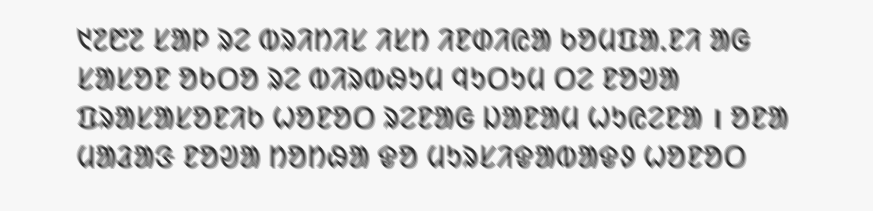᱑᱗᱘᱗ ᱥᱟᱞ ᱨᱮ ᱵᱨᱤᱴᱤᱥ ᱤᱥᱴ ᱤᱱᱰᱤᱭᱟ ᱠᱚᱢᱯᱟᱹᱱᱤ ᱟᱜ ᱥᱟᱥᱚᱱ ᱚᱠᱛᱚ ᱨᱮ ᱵᱤᱨᱵᱷᱩᱢ ᱧᱩᱛᱩᱢ ᱛᱮ ᱱᱚᱣᱟ ᱯᱨᱟᱥᱟᱥᱚᱱᱤᱠ ᱦᱚᱱᱚᱛ ᱨᱮᱱᱟᱜ ᱡᱟᱱᱟᱢ ᱦᱩᱭᱮᱱᱟ । ᱚᱱᱟ ᱢᱟᱲᱟᱝ ᱱᱚᱣᱟ ᱴᱚᱴᱷᱟ ᱫᱚ ᱢᱩᱨᱥᱤᱫᱟᱵᱟᱫᱽ ᱦᱚᱱᱚᱛ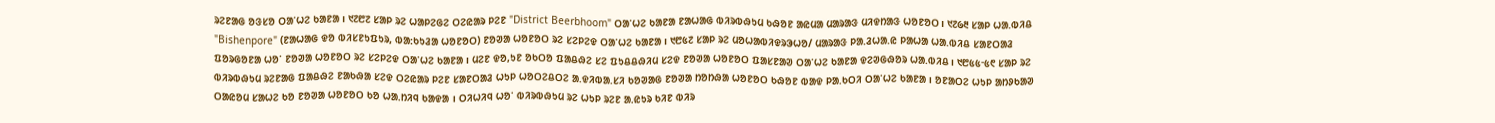ᱨᱮᱱᱟᱜ ᱚᱝᱥᱚ ᱛᱟᱸᱦᱮ ᱠᱟᱱᱟ। ᱑᱗᱘᱗ ᱥᱟᱞ ᱨᱮ ᱦᱟᱞᱮᱜᱮ ᱛᱮᱭᱟᱨ ᱞᱮᱱ "District Beerbhoom" ᱛᱟᱸᱦᱮ ᱠᱟᱱᱟ ᱱᱟᱦᱟᱜ ᱵᱤᱨᱵᱷᱩᱢ ᱠᱷᱚᱱ ᱟᱭᱢᱟ ᱢᱟᱨᱟᱝ ᱢᱤᱫᱴᱟᱝ ᱦᱚᱱᱚᱛ। ᱑᱗᱙᱓ ᱥᱟᱞ ᱦᱟ.ᱵᱤᱪ "Bishenpore" (ᱱᱟᱦᱟᱜ ᱫᱚ ᱵᱤᱥᱱᱩᱯᱩᱨ, ᱵᱟᱺᱠᱩᱲᱟ ᱦᱚᱱᱚᱛ) ᱱᱚᱣᱟ ᱦᱚᱱᱚᱛ ᱨᱮ ᱥᱮᱞᱮᱫ ᱛᱟᱸᱦᱮ ᱠᱟᱱᱟ। ᱑᱘᱕᱗ ᱥᱟᱞ ᱨᱮ ᱢᱚᱦᱟᱵᱤᱫᱨᱳᱦᱚ/ ᱢᱟᱨᱟᱝ ᱞᱟ.ᱲᱦᱟ.ᱭ ᱞᱟᱦᱟ ᱦᱟ.ᱵᱤᱪ ᱥᱟᱱᱛᱟᱲ ᱯᱚᱨᱜᱚᱱᱟ ᱦᱚᱸ ᱱᱚᱣᱟ ᱦᱚᱱᱚᱛ ᱨᱮ ᱥᱮᱞᱮᱫ ᱛᱟᱸᱦᱮ ᱠᱟᱱᱟ। ᱢᱮᱱ ᱫᱚ,ᱩᱱ ᱚᱠᱛᱚ ᱯᱟᱪᱷᱮ ᱥᱮ ᱯᱩᱪᱪᱷᱤᱢ ᱥᱮᱫ ᱱᱚᱣᱟ ᱦᱚᱱᱚᱛ ᱯᱟᱥᱱᱟᱣ ᱛᱟᱸᱦᱮ ᱠᱟᱱᱟ ᱫᱮᱣᱜᱷᱚᱨ ᱦᱟ.ᱵᱤᱪ। ᱑᱘᱕᱕ᱼ᱕᱖ ᱥᱟᱞ ᱨᱮ ᱵᱤᱨᱵᱷᱩᱢ ᱨᱮᱱᱟᱜ ᱯᱟᱪᱷᱮ ᱱᱟᱠᱷᱟ ᱥᱮᱫ ᱛᱮᱭᱟᱨ ᱞᱮᱱ ᱥᱟᱱᱛᱟᱲ ᱦᱩᱞ ᱦᱚᱛᱮᱪᱛᱮ ᱟ.ᱫᱤᱵᱟ.ᱥᱤ ᱠᱚᱣᱟᱜ ᱱᱚᱣᱟ ᱴᱚᱴᱷᱟ ᱦᱚᱱᱚᱛ ᱠᱷᱚᱱ ᱵᱟᱫ ᱞᱟ.ᱠᱛᱤ ᱛᱟᱸᱦᱮ ᱠᱟᱱᱟ। ᱚᱱᱟᱛᱮ ᱦᱩᱞ ᱟᱴᱽᱠᱟᱣ ᱛᱟᱭᱚᱢ ᱥᱟᱦᱮ ᱠᱚ ᱱᱚᱣᱟ ᱦᱚᱱᱚᱛ ᱠᱚ ᱦᱟᱹᱴᱤᱧ ᱠᱟᱫᱟ । ᱛᱤᱦᱤᱧ ᱦᱚᱸ ᱵᱤᱨᱵᱷᱩᱢ ᱨᱮ ᱦᱩᱞ ᱨᱮᱱ ᱟᱹᱭᱩᱨ ᱠᱤᱱ ᱵᱤᱨ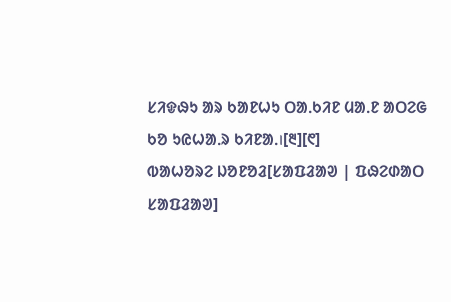ᱥᱤᱫᱷᱩ ᱟᱨ ᱠᱟᱱᱦᱩ ᱛᱟᱹᱠᱤᱱ ᱢᱟᱹᱱ ᱟᱛᱮᱜ ᱠᱚ ᱩᱭᱦᱟᱹᱨ ᱠᱤᱱᱟᱹ।[᱓][᱖]
ᱵᱟᱦᱚᱨᱮ ᱡᱚᱱᱚᱲ[ᱥᱟᱯᱲᱟᱣ | ᱯᱷᱮᱰᱟᱛ ᱥᱟᱯᱲᱟᱣ]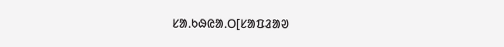ᱥᱟᱹᱠᱷᱭᱟᱹᱛ[ᱥᱟᱯᱲᱟᱣ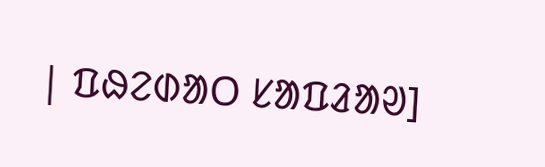| ᱯᱷᱮᱰᱟᱛ ᱥᱟᱯᱲᱟᱣ]